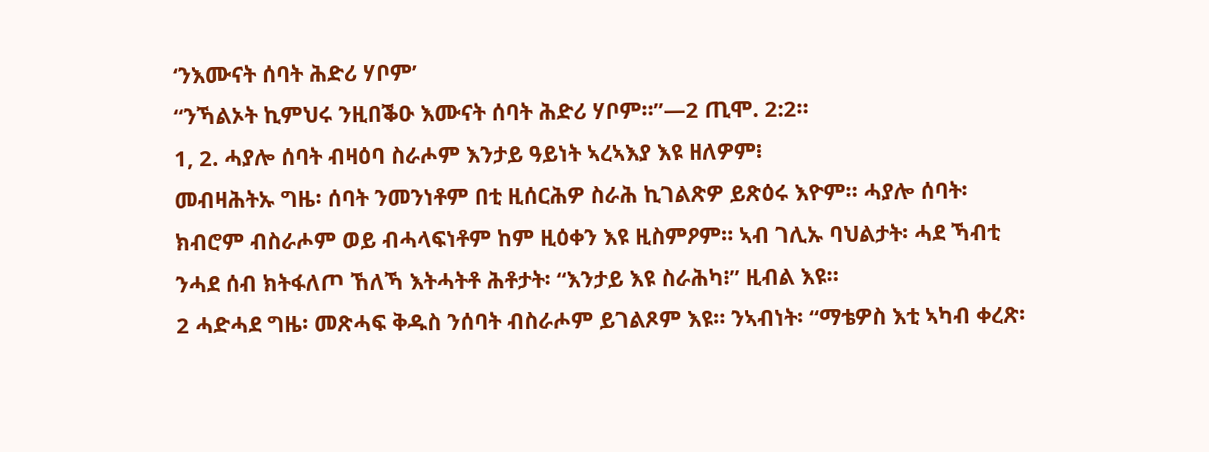‘ንእሙናት ሰባት ሕድሪ ሃቦም’
“ንኻልኦት ኪምህሩ ንዚበቕዑ እሙናት ሰባት ሕድሪ ሃቦም።”—2 ጢሞ. 2:2።
1, 2. ሓያሎ ሰባት ብዛዕባ ስራሖም እንታይ ዓይነት ኣረኣእያ እዩ ዘለዎም፧
መብዛሕትኡ ግዜ፡ ሰባት ንመንነቶም በቲ ዚሰርሕዎ ስራሕ ኪገልጽዎ ይጽዕሩ እዮም። ሓያሎ ሰባት፡ ክብሮም ብስራሖም ወይ ብሓላፍነቶም ከም ዚዕቀን እዩ ዚስምዖም። ኣብ ገሊኡ ባህልታት፡ ሓደ ኻብቲ ንሓደ ሰብ ክትፋለጦ ኸለኻ እትሓትቶ ሕቶታት፡ “እንታይ እዩ ስራሕካ፧” ዚብል እዩ።
2 ሓድሓደ ግዜ፡ መጽሓፍ ቅዱስ ንሰባት ብስራሖም ይገልጾም እዩ። ንኣብነት፡ “ማቴዎስ እቲ ኣካብ ቀረጽ፡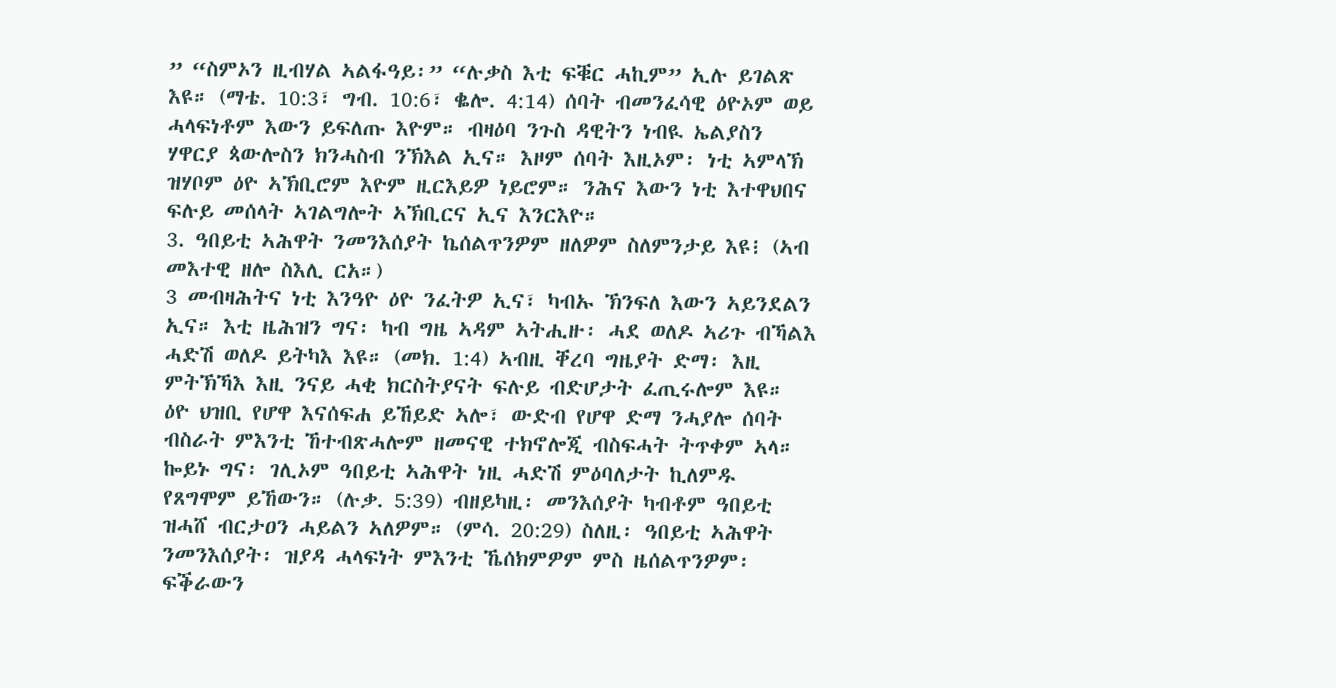” “ስምኦን ዚብሃል ኣልፋዓይ፡” “ሉቃስ እቲ ፍቑር ሓኪም” ኢሉ ይገልጽ እዩ። (ማቴ. 10:3፣ ግብ. 10:6፣ ቈሎ. 4:14) ሰባት ብመንፈሳዊ ዕዮኦም ወይ ሓላፍነቶም እውን ይፍለጡ እዮም። ብዛዕባ ንጉስ ዳዊትን ነብዪ ኤልያስን ሃዋርያ ጳውሎስን ክንሓስብ ንኽእል ኢና። እዞም ሰባት እዚኦም፡ ነቲ ኣምላኽ ዝሃቦም ዕዮ ኣኽቢሮም እዮም ዚርእይዎ ነይሮም። ንሕና እውን ነቲ እተዋህበና ፍሉይ መሰላት ኣገልግሎት ኣኽቢርና ኢና እንርእዮ።
3. ዓበይቲ ኣሕዋት ንመንእሰያት ኬሰልጥንዎም ዘለዎም ስለምንታይ እዩ፧ (ኣብ መእተዊ ዘሎ ስእሊ ርአ።)
3 መብዛሕትና ነቲ እንዓዮ ዕዮ ንፈትዎ ኢና፣ ካብኡ ኽንፍለ እውን ኣይንደልን ኢና። እቲ ዜሕዝን ግና፡ ካብ ግዜ ኣዳም ኣትሒዙ፡ ሓደ ወለዶ ኣሪጉ ብኻልእ ሓድሽ ወለዶ ይትካእ እዩ። (መክ. 1:4) ኣብዚ ቐረባ ግዜያት ድማ፡ እዚ ምትኽኻእ እዚ ንናይ ሓቂ ክርስትያናት ፍሉይ ብድሆታት ፈጢሩሎም እዩ። ዕዮ ህዝቢ የሆዋ እናሰፍሐ ይኸይድ ኣሎ፣ ውድብ የሆዋ ድማ ንሓያሎ ሰባት ብስራት ምእንቲ ኸተብጽሓሎም ዘመናዊ ተክኖሎጂ ብስፍሓት ትጥቀም ኣላ። ኰይኑ ግና፡ ገሊኦም ዓበይቲ ኣሕዋት ነዚ ሓድሽ ምዕባለታት ኪለምዱ የጸግሞም ይኸውን። (ሉቃ. 5:39) ብዘይካዚ፡ መንእሰያት ካብቶም ዓበይቲ ዝሓሸ ብርታዐን ሓይልን ኣለዎም። (ምሳ. 20:29) ስለዚ፡ ዓበይቲ ኣሕዋት ንመንእሰያት፡ ዝያዳ ሓላፍነት ምእንቲ ኼሰክምዎም ምስ ዜሰልጥንዎም፡ ፍቕራውን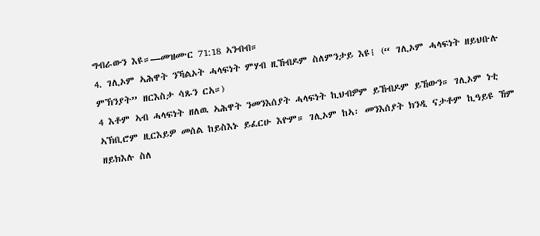ግብራውን እዩ።—መዝሙር 71:18 ኣንብብ።
4. ገሊኦም ኣሕዋት ንኻልኦት ሓላፍነት ምሃብ ዚኸብዶም ስለምንታይ እዩ፧ (“ ገሊኦም ሓላፍነት ዘይህቡሉ ምኽንያት” ዘርእስታ ሳጹን ርአ።)
4 እቶም ኣብ ሓላፍነት ዘለዉ ኣሕዋት ንመንእሰያት ሓላፍነት ኪህብዎም ይኸብዶም ይኸውን። ገሊኦም ነቲ ኣኽቢሮም ዚርእይዎ መሰል ከይስእኑ ይፈርሁ እዮም። ገሊኦም ከኣ፡ መንእሰያት ክንዲ ናታቶም ኪዓይዩ ኸም ዘይክእሉ ስለ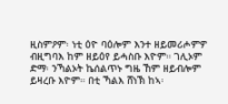ዚስምዖም፡ ነቲ ዕዮ ባዕሎም እንተ ዘይመሪሖምዎ ብዚግባእ ከም ዘይዕየ ይሓስቡ እዮም። ገሊኦም ድማ፡ ንኻልኦት ኬሰልጥኑ ግዜ ኸም ዘይብሎም ይዛረቡ እዮም። በቲ ኻልእ ሸነኽ ከኣ፡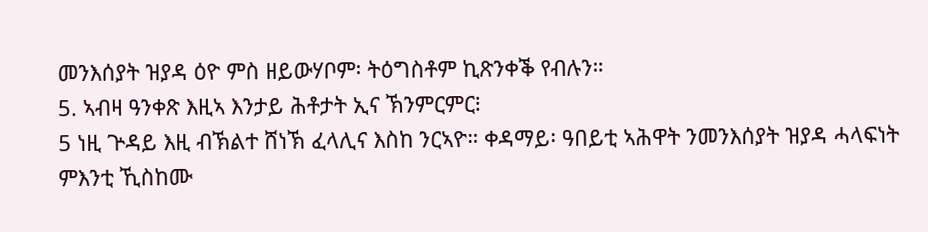መንእሰያት ዝያዳ ዕዮ ምስ ዘይውሃቦም፡ ትዕግስቶም ኪጽንቀቕ የብሉን።
5. ኣብዛ ዓንቀጽ እዚኣ እንታይ ሕቶታት ኢና ኽንምርምር፧
5 ነዚ ጕዳይ እዚ ብኽልተ ሸነኽ ፈላሊና እስከ ንርኣዮ። ቀዳማይ፡ ዓበይቲ ኣሕዋት ንመንእሰያት ዝያዳ ሓላፍነት ምእንቲ ኺስከሙ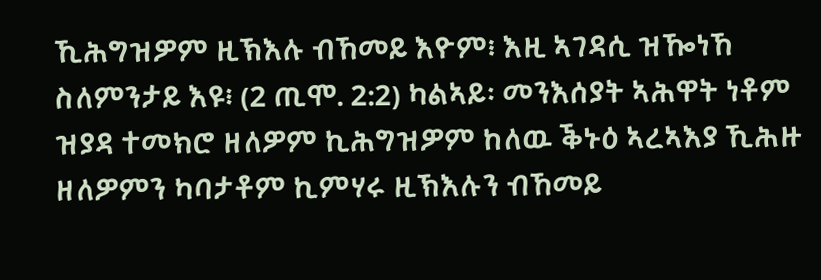ኺሕግዝዎም ዚኽእሉ ብኸመይ እዮም፧ እዚ ኣገዳሲ ዝዀነኸ ስለምንታይ እዩ፧ (2 ጢሞ. 2:2) ካልኣይ፡ መንእሰያት ኣሕዋት ነቶም ዝያዳ ተመክሮ ዘለዎም ኪሕግዝዎም ከለዉ ቕኑዕ ኣረኣእያ ኺሕዙ ዘለዎምን ካባታቶም ኪምሃሩ ዚኽእሉን ብኸመይ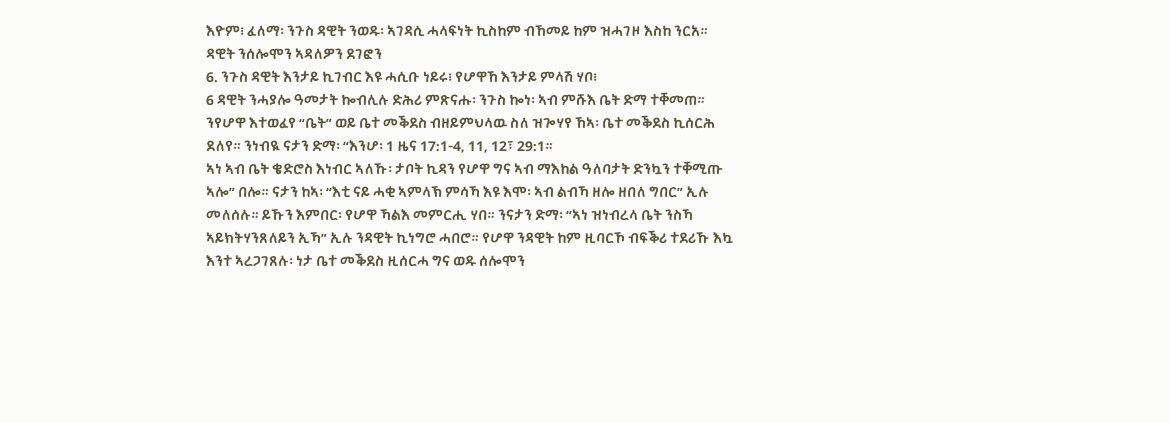እዮም፧ ፈለማ፡ ንጉስ ዳዊት ንወዱ፡ ኣገዳሲ ሓላፍነት ኪስከም ብኸመይ ከም ዝሓገዞ እስከ ንርአ።
ዳዊት ንሰሎሞን ኣዳለዎን ደገፎን
6. ንጉስ ዳዊት እንታይ ኪገብር እዩ ሓሲቡ ነይሩ፧ የሆዋኸ እንታይ ምላሽ ሃቦ፧
6 ዳዊት ንሓያሎ ዓመታት ኰብሊሉ ድሕሪ ምጽናሑ፡ ንጉስ ኰነ፡ ኣብ ምሹእ ቤት ድማ ተቐመጠ። ንየሆዋ እተወፈየ “ቤት” ወይ ቤተ መቕደስ ብዘይምህላዉ ስለ ዝጐሃየ ኸኣ፡ ቤተ መቕደስ ኪሰርሕ ደለየ። ንነብዪ ናታን ድማ፡ “እንሆ፡ 1 ዜና 17:1-4, 11, 12፣ 29:1።
ኣነ ኣብ ቤት ቄድሮስ እነብር ኣለኹ፡ ታቦት ኪዳን የሆዋ ግና ኣብ ማእከል ዓለባታት ድንኳን ተቐሚጡ ኣሎ” በሎ። ናታን ከኣ፡ “እቲ ናይ ሓቂ ኣምላኽ ምሳኻ እዩ እሞ፡ ኣብ ልብኻ ዘሎ ዘበለ ግበር” ኢሉ መለሰሉ። ይኹን እምበር፡ የሆዋ ኻልእ መምርሒ ሃበ። ንናታን ድማ፡ “ኣነ ዝነብረላ ቤት ንስኻ ኣይክትሃንጸለይን ኢኻ” ኢሉ ንዳዊት ኪነግሮ ሓበሮ። የሆዋ ንዳዊት ከም ዚባርኾ ብፍቕሪ ተደሪኹ እኳ እንተ ኣረጋገጸሉ፡ ነታ ቤተ መቕደስ ዚሰርሓ ግና ወዱ ሰሎሞን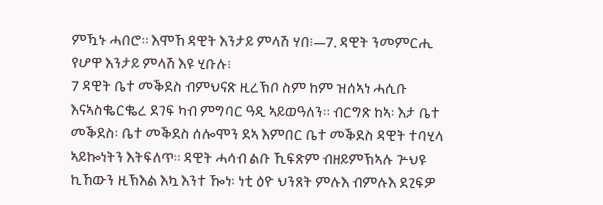ምዃኑ ሓበሮ። እሞኸ ዳዊት እንታይ ምላሽ ሃበ፧—7. ዳዊት ንመምርሒ የሆዋ እንታይ ምላሽ እዩ ሂቡሉ፧
7 ዳዊት ቤተ መቕደስ ብምህናጽ ዚረኽቦ ስም ከም ዝሰኣነ ሓሲቡ እናኣስቈርቈረ ደገፍ ካብ ምግባር ዓዲ ኣይወዓለን። ብርግጽ ከኣ፡ እታ ቤተ መቕደስ፡ ቤተ መቕደስ ሰሎሞን ደኣ እምበር ቤተ መቕደስ ዳዊት ተባሂላ ኣይኰነትን እትፍለጥ። ዳዊት ሓሳብ ልቡ ኺፍጽም ብዘይምኽኣሉ ጕህዩ ኪኸውን ዚኽእል እኳ እንተ ዀነ፡ ነቲ ዕዮ ህንጸት ምሉእ ብምሉእ ደጊፍዎ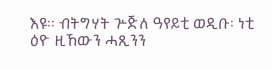እዩ። ብትግሃት ጕጅለ ዓየይቲ ወዲቡ፡ ነቲ ዕዮ ዚኸውን ሓጺንን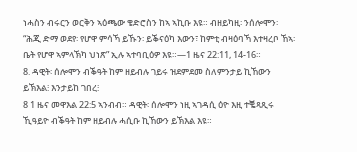ነሓስን ብሩርን ወርቅን ኣዕጫው ቄድሮስን ከኣ ኣኪቡ እዩ። ብዘይካዚ፡ ንሰሎሞን፡ “ሕጂ ድማ ወደየ፡ የሆዋ ምሳኻ ይኹን፡ ይቕናዕካ እውን፣ ከምቲ ብዛዕባኻ እተዛረቦ ኸኣ፡ ቤት የሆዋ ኣምላኽካ ህነጽ” ኢሉ ኣተባቢዕዎ እዩ።—1 ዜና 22:11, 14-16።
8. ዳዊት፡ ሰሎሞን ብቕዓት ከም ዘይብሉ ገይሩ ዝደምደመ ስለምንታይ ኪኸውን ይኽእል፧ እንታይከ ገበረ፧
8 1 ዜና መዋእል 22:5 ኣንብብ። ዳዊት፡ ሰሎሞን ነዚ ኣገዳሲ ዕዮ እዚ ተቘጻጺሩ ኺዓይዮ ብቕዓት ከም ዘይብሉ ሓሲቡ ኪኸውን ይኽእል እዩ።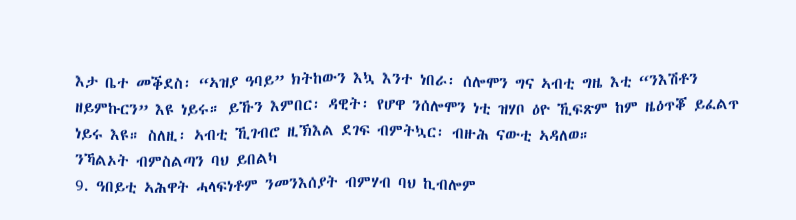እታ ቤተ መቕደስ፡ “ኣዝያ ዓባይ” ክትከውን እኳ እንተ ነበራ፡ ሰሎሞን ግና ኣብቲ ግዜ እቲ “ንእሽቶን ዘይምኩርን” እዩ ነይሩ። ይኹን እምበር፡ ዳዊት፡ የሆዋ ንሰሎሞን ነቲ ዝሃቦ ዕዮ ኺፍጽም ከም ዜዕጥቖ ይፈልጥ ነይሩ እዩ። ስለዚ፡ ኣብቲ ኺገብሮ ዚኽእል ደገፍ ብምትኳር፡ ብዙሕ ናውቲ ኣዳለወ።
ንኻልኦት ብምስልጣን ባህ ይበልካ
9. ዓበይቲ ኣሕዋት ሓላፍነቶም ንመንእሰያት ብምሃብ ባህ ኪብሎም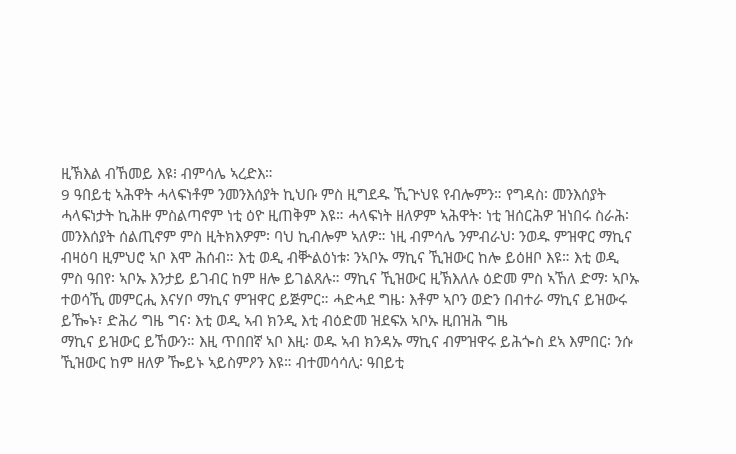ዚኽእል ብኸመይ እዩ፧ ብምሳሌ ኣረድእ።
9 ዓበይቲ ኣሕዋት ሓላፍነቶም ንመንእሰያት ኪህቡ ምስ ዚግደዱ ኺጕህዩ የብሎምን። የግዳስ፡ መንእሰያት ሓላፍነታት ኪሕዙ ምስልጣኖም ነቲ ዕዮ ዚጠቅም እዩ። ሓላፍነት ዘለዎም ኣሕዋት፡ ነቲ ዝሰርሕዎ ዝነበሩ ስራሕ፡ መንእሰያት ሰልጢኖም ምስ ዚትክእዎም፡ ባህ ኪብሎም ኣለዎ። ነዚ ብምሳሌ ንምብራህ፡ ንወዱ ምዝዋር ማኪና ብዛዕባ ዚምህሮ ኣቦ እሞ ሕሰብ። እቲ ወዲ ብቝልዕነቱ፡ ንኣቦኡ ማኪና ኺዝውር ከሎ ይዕዘቦ እዩ። እቲ ወዲ ምስ ዓበየ፡ ኣቦኡ እንታይ ይገብር ከም ዘሎ ይገልጸሉ። ማኪና ኺዝውር ዚኽእለሉ ዕድመ ምስ ኣኸለ ድማ፡ ኣቦኡ ተወሳኺ መምርሒ እናሃቦ ማኪና ምዝዋር ይጅምር። ሓድሓደ ግዜ፡ እቶም ኣቦን ወድን በብተራ ማኪና ይዝውሩ ይዀኑ፣ ድሕሪ ግዜ ግና፡ እቲ ወዲ ኣብ ክንዲ እቲ ብዕድመ ዝደፍአ ኣቦኡ ዚበዝሕ ግዜ
ማኪና ይዝውር ይኸውን። እዚ ጥበበኛ ኣቦ እዚ፡ ወዱ ኣብ ክንዳኡ ማኪና ብምዝዋሩ ይሕጐስ ደኣ እምበር፡ ንሱ ኺዝውር ከም ዘለዎ ዀይኑ ኣይስምዖን እዩ። ብተመሳሳሊ፡ ዓበይቲ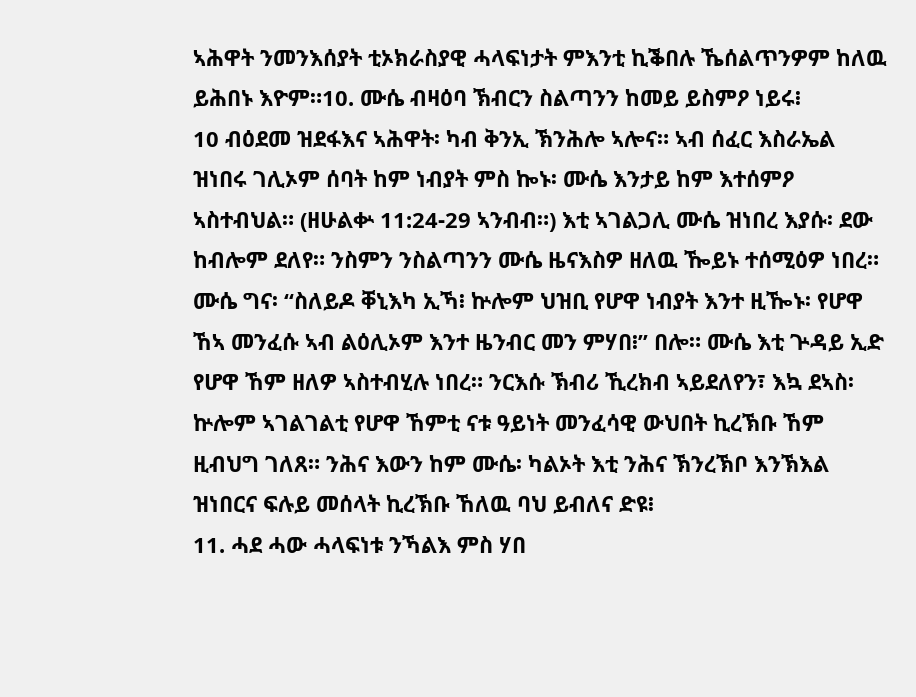ኣሕዋት ንመንእሰያት ቲኦክራስያዊ ሓላፍነታት ምእንቲ ኪቕበሉ ኼሰልጥንዎም ከለዉ ይሕበኑ እዮም።10. ሙሴ ብዛዕባ ኽብርን ስልጣንን ከመይ ይስምዖ ነይሩ፧
10 ብዕደመ ዝደፋእና ኣሕዋት፡ ካብ ቅንኢ ኽንሕሎ ኣሎና። ኣብ ሰፈር እስራኤል ዝነበሩ ገሊኦም ሰባት ከም ነብያት ምስ ኰኑ፡ ሙሴ እንታይ ከም እተሰምዖ ኣስተብህል። (ዘሁልቍ 11:24-29 ኣንብብ።) እቲ ኣገልጋሊ ሙሴ ዝነበረ እያሱ፡ ደው ከብሎም ደለየ። ንስምን ንስልጣንን ሙሴ ዜናእስዎ ዘለዉ ዀይኑ ተሰሚዕዎ ነበረ። ሙሴ ግና፡ “ስለይዶ ቐኒእካ ኢኻ፧ ኵሎም ህዝቢ የሆዋ ነብያት እንተ ዚዀኑ፡ የሆዋ ኸኣ መንፈሱ ኣብ ልዕሊኦም እንተ ዜንብር መን ምሃበ፧” በሎ። ሙሴ እቲ ጕዳይ ኢድ የሆዋ ኸም ዘለዎ ኣስተብሂሉ ነበረ። ንርእሱ ኽብሪ ኺረክብ ኣይደለየን፣ እኳ ደኣስ፡ ኵሎም ኣገልገልቲ የሆዋ ኸምቲ ናቱ ዓይነት መንፈሳዊ ውህበት ኪረኽቡ ኸም ዚብህግ ገለጸ። ንሕና እውን ከም ሙሴ፡ ካልኦት እቲ ንሕና ኽንረኽቦ እንኽእል ዝነበርና ፍሉይ መሰላት ኪረኽቡ ኸለዉ ባህ ይብለና ድዩ፧
11. ሓደ ሓው ሓላፍነቱ ንኻልእ ምስ ሃበ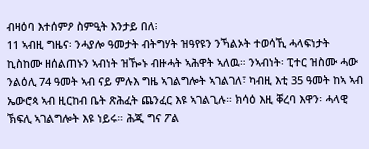ብዛዕባ እተሰምዖ ስምዒት እንታይ በለ፧
11 ኣብዚ ግዜና፡ ንሓያሎ ዓመታት ብትግሃት ዝዓየዩን ንኻልኦት ተወሳኺ ሓላፍነታት ኪስከሙ ዘሰልጠኑን ኣብነት ዝዀኑ ብዙሓት ኣሕዋት ኣለዉ። ንኣብነት፡ ፒተር ዝስሙ ሓው ንልዕሊ 74 ዓመት ኣብ ናይ ምሉእ ግዜ ኣገልግሎት ኣገልገለ፣ ካብዚ እቲ 35 ዓመት ከኣ ኣብ ኤውሮጳ ኣብ ዚርከብ ቤት ጽሕፈት ጨንፈር እዩ ኣገልጊሉ። ክሳዕ እዚ ቐረባ እዋን፡ ሓላዊ ኽፍሊ ኣገልግሎት እዩ ነይሩ። ሕጂ ግና ፖል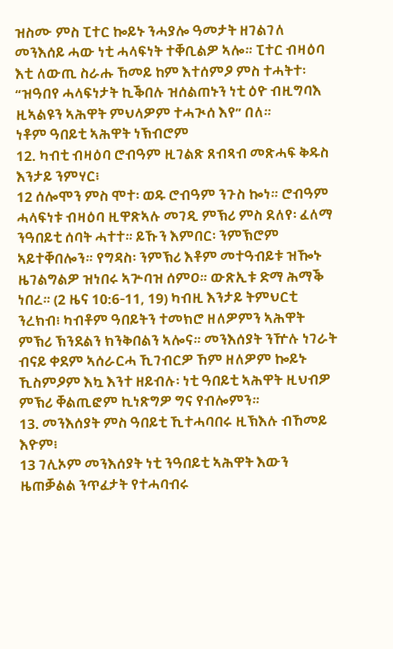ዝስሙ ምስ ፒተር ኰይኑ ንሓያሎ ዓመታት ዘገልገለ መንእሰይ ሓው ነቲ ሓላፍነት ተቐቢልዎ ኣሎ። ፒተር ብዛዕባ እቲ ለውጢ ስራሑ ኸመይ ከም እተሰምዖ ምስ ተሓትተ፡ “ዝዓበየ ሓላፍነታት ኪቕበሉ ዝሰልጠኑን ነቲ ዕዮ ብዚግባእ ዚኣልዩን ኣሕዋት ምህላዎም ተሓጒሰ እየ” በለ።
ነቶም ዓበይቲ ኣሕዋት ነኽብሮም
12. ካብቲ ብዛዕባ ሮብዓም ዚገልጽ ጸብጻብ መጽሓፍ ቅዱስ እንታይ ንምሃር፧
12 ሰሎሞን ምስ ሞተ፡ ወዱ ሮብዓም ንጉስ ኰነ። ሮብዓም ሓላፍነቱ ብዛዕባ ዚዋጽኣሉ መገዲ ምኽሪ ምስ ደለየ፡ ፈለማ ንዓበይቲ ሰባት ሓተተ። ይኹን እምበር፡ ንምኽሮም ኣይተቐበሎን። የግዳስ፡ ንምኽሪ እቶም መተዓብይቱ ዝዀኑ ዜገልግልዎ ዝነበሩ ኣጕባዝ ሰምዐ። ውጽኢቱ ድማ ሕማቕ ነበረ። (2 ዜና 10:6-11, 19) ካብዚ እንታይ ትምህርቲ ንረክብ፧ ካብቶም ዓበይትን ተመክሮ ዘለዎምን ኣሕዋት ምኽሪ ኽንደልን ክንቅበልን ኣሎና። መንእሰያት ንዅሉ ነገራት ብናይ ቀደም ኣሰራርሓ ኺገብርዎ ኸም ዘለዎም ኰይኑ ኺስምዖም እኳ እንተ ዘይብሉ፡ ነቲ ዓበይቲ ኣሕዋት ዚህብዎ ምኽሪ ቐልጢፎም ኪነጽግዎ ግና የብሎምን።
13. መንእሰያት ምስ ዓበይቲ ኺተሓባበሩ ዚኽእሉ ብኸመይ እዮም፧
13 ገሊኦም መንእሰያት ነቲ ንዓበይቲ ኣሕዋት እውን ዜጠቓልል ንጥፈታት የተሓባብሩ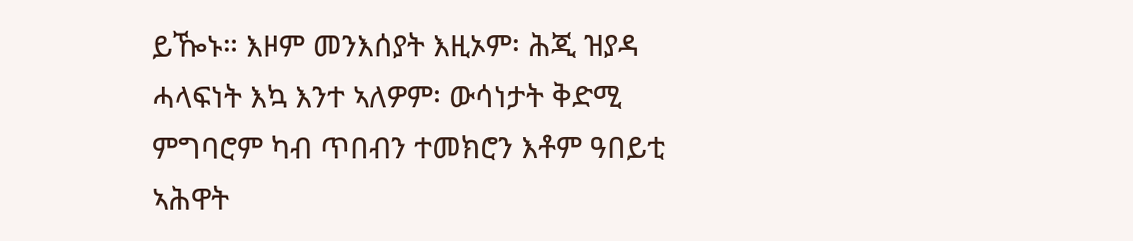ይዀኑ። እዞም መንእሰያት እዚኦም፡ ሕጂ ዝያዳ ሓላፍነት እኳ እንተ ኣለዎም፡ ውሳነታት ቅድሚ ምግባሮም ካብ ጥበብን ተመክሮን እቶም ዓበይቲ ኣሕዋት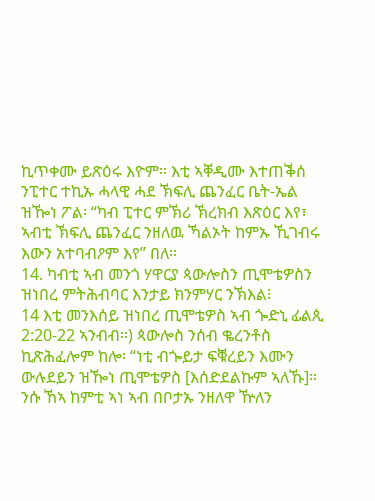ኪጥቀሙ ይጽዕሩ እዮም። እቲ ኣቐዲሙ እተጠቕሰ ንፒተር ተኪኡ ሓላዊ ሓደ ኽፍሊ ጨንፈር ቤት-ኤል ዝዀነ ፖል፡ “ካብ ፒተር ምኽሪ ኽረክብ እጽዕር እየ፣ ኣብቲ ኽፍሊ ጨንፈር ንዘለዉ ኻልኦት ከምኡ ኺገብሩ እውን አተባብዖም እየ” በለ።
14. ካብቲ ኣብ መንጎ ሃዋርያ ጳውሎስን ጢሞቴዎስን ዝነበረ ምትሕብባር እንታይ ክንምሃር ንኽእል፧
14 እቲ መንእሰይ ዝነበረ ጢሞቴዎስ ኣብ ጐድኒ ፊልጲ 2:20-22 ኣንብብ።) ጳውሎስ ንሰብ ቈረንቶስ ኪጽሕፈሎም ከሎ፡ “ነቲ ብጐይታ ፍቑረይን እሙን ውሉደይን ዝዀነ ጢሞቴዎስ [እሰድደልኩም ኣለኹ]። ንሱ ኸኣ ከምቲ ኣነ ኣብ በቦታኡ ንዘለዋ ዅለን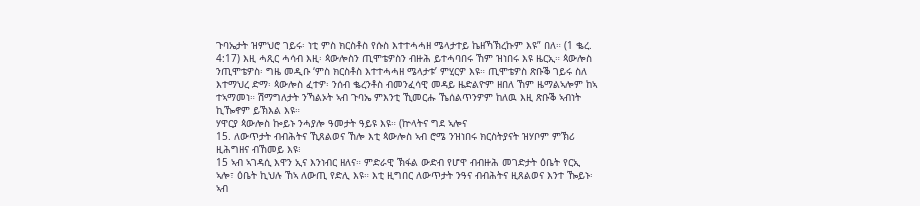ጉባኤታት ዝምህሮ ገይሩ፡ ነቲ ምስ ክርስቶስ የሱስ እተተሓሓዘ ሜላታተይ ኬዘኻኽረኩም እዩ” በለ። (1 ቈረ. 4:17) እዚ ሓጺር ሓሳብ እዚ፡ ጳውሎስን ጢሞቴዎስን ብዙሕ ይተሓባበሩ ኸም ዝነበሩ እዩ ዜርኢ። ጳውሎስ ንጢሞቴዎስ፡ ግዜ መዲቡ ‘ምስ ክርስቶስ እተተሓሓዘ ሜላታቱ’ ምሂርዎ እዩ። ጢሞቴዎስ ጽቡቕ ገይሩ ስለ እተማህረ ድማ፡ ጳውሎስ ፈተዎ፡ ንሰብ ቈረንቶስ ብመንፈሳዊ መዳይ ዜድልዮም ዘበለ ኸም ዜማልኣሎም ከኣ ተኣማመነ። ሽማግለታት ንኻልኦት ኣብ ጉባኤ ምእንቲ ኺመርሑ ኼሰልጥንዎም ከለዉ እዚ ጽቡቕ ኣብነት ኪዀኖም ይኽእል እዩ።
ሃዋርያ ጳውሎስ ኰይኑ ንሓያሎ ዓመታት ዓይዩ እዩ። (ኵላትና ግደ ኣሎና
15. ለውጥታት ብብሕትና ኺጸልወና ኸሎ እቲ ጳውሎስ ኣብ ሮሜ ንዝነበሩ ክርስትያናት ዝሃቦም ምኽሪ ዚሕግዘና ብኸመይ እዩ፧
15 ኣብ ኣገዳሲ እዋን ኢና እንነብር ዘለና። ምድራዊ ኽፋል ውድብ የሆዋ ብብዙሕ መገድታት ዕቤት የርኢ ኣሎ፣ ዕቤት ኪህሉ ኸኣ ለውጢ የድሊ እዩ። እቲ ዚግበር ለውጥታት ንዓና ብብሕትና ዚጸልወና እንተ ዀይኑ፡ ኣብ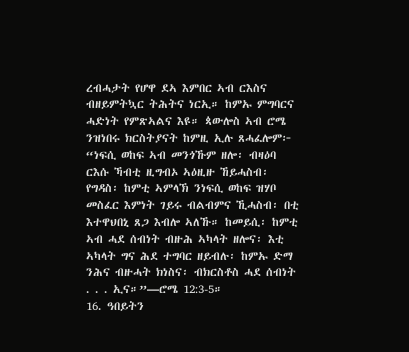ረብሓታት የሆዋ ደኣ እምበር ኣብ ርእስና ብዘይምትኳር ትሕትና ነርኢ። ከምኡ ምግባርና ሓድነት የምጽኣልና እዩ። ጳውሎስ ኣብ ሮሜ ንዝነበሩ ክርስትያናት ከምዚ ኢሉ ጸሓፈሎም፦ “ነፍሲ ወከፍ ኣብ መንጎኹም ዘሎ፡ ብዛዕባ ርእሱ ኻብቲ ዚግብኦ ኣዕዚዙ ኸይሓስብ፡ የግዳስ፡ ከምቲ ኣምላኽ ንነፍሲ ወከፍ ዝሃቦ መስፈር እምነት ገይሩ ብልብምና ኺሓስብ፡ በቲ እተዋህበኒ ጸጋ እብሎ ኣለኹ። ከመይሲ፡ ከምቲ ኣብ ሓደ ሰብነት ብዙሕ ኣካላት ዘሎና፡ እቲ ኣካላት ግና ሕደ ተግባር ዘይብሉ፡ ከምኡ ድማ ንሕና ብዙሓት ክነስና፡ ብክርስቶስ ሓደ ሰብነት . . . ኢና።”—ሮሜ 12:3-5።
16. ዓበይትን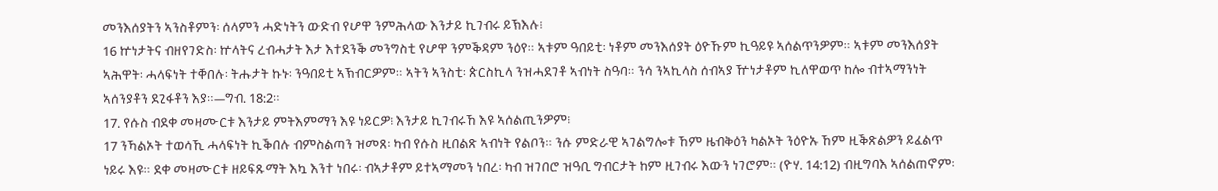መንእሰያትን ኣንስቶምን፡ ሰላምን ሓድነትን ውድብ የሆዋ ንምሕላው እንታይ ኪገብሩ ይኽእሉ፧
16 ኵነታትና ብዘየገድስ፡ ኵላትና ረብሓታት እታ እተደንቕ መንግስቲ የሆዋ ንምቕዳም ንዕየ። ኣቱም ዓበይቲ፡ ነቶም መንእሰያት ዕዮኹም ኪዓይዩ ኣሰልጥንዎም። ኣቱም መንእሰያት ኣሕዋት፡ ሓላፍነት ተቐበሉ፡ ትሑታት ኩኑ፡ ንዓበይቲ ኣኽብርዎም። ኣትን ኣንስቲ፡ ጵርስኪላ ንዝሓደገቶ ኣብነት ስዓባ። ንሳ ንኣኪላስ ሰብኣያ ዅነታቶም ኪለዋወጥ ከሎ ብተኣማንነት ኣሰንያቶን ደጊፋቶን እያ።—ግብ. 18:2።
17. የሱስ ብደቀ መዛሙርቱ እንታይ ምትእምማን እዩ ነይርዎ፧ እንታይ ኪገብሩኸ እዩ ኣሰልጢንዎም፧
17 ንኻልኦት ተወሳኺ ሓላፍነት ኪቕበሉ ብምስልጣን ዝመጸ፡ ካብ የሱስ ዚበልጽ ኣብነት የልቦን። ንሱ ምድራዊ ኣገልግሎቱ ኸም ዜብቅዕን ካልኦት ንዕዮኡ ኸም ዚቕጽልዎን ይፈልጥ ነይሩ እዩ። ደቀ መዛሙርቱ ዘይፍጹማት እኳ እንተ ነበሩ፡ ብኣታቶም ይተኣማመን ነበረ፡ ካብ ዝገበሮ ዝዓቢ ግብርታት ከም ዚገብሩ እውን ነገሮም። (ዮሃ. 14:12) ብዚግባእ ኣሰልጠኖም፡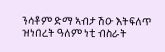ንሳቶም ድማ ኣብታ ሽዑ እትፍለጥ ዝነበረት ዓለም ነቲ ብስራት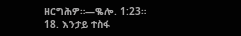ዘርግሕዎ።—ቈሎ. 1:23።
18. እንታይ ተስፋ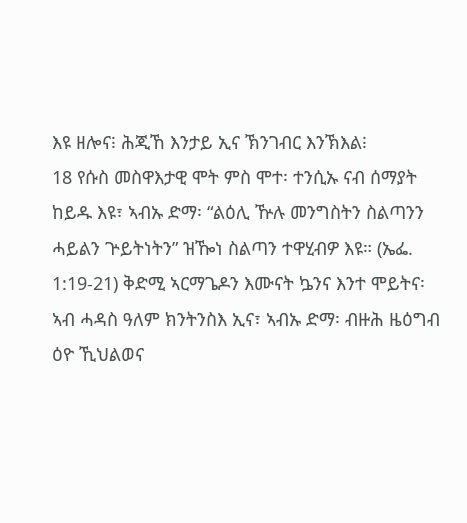እዩ ዘሎና፧ ሕጂኸ እንታይ ኢና ኽንገብር እንኽእል፧
18 የሱስ መስዋእታዊ ሞት ምስ ሞተ፡ ተንሲኡ ናብ ሰማያት ከይዱ እዩ፣ ኣብኡ ድማ፡ “ልዕሊ ዅሉ መንግስትን ስልጣንን ሓይልን ጕይትነትን” ዝዀነ ስልጣን ተዋሂብዎ እዩ። (ኤፌ. 1:19-21) ቅድሚ ኣርማጌዶን እሙናት ኴንና እንተ ሞይትና፡ ኣብ ሓዳስ ዓለም ክንትንስእ ኢና፣ ኣብኡ ድማ፡ ብዙሕ ዜዕግብ ዕዮ ኺህልወና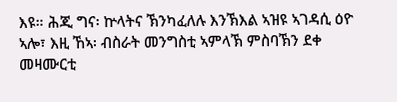እዩ። ሕጂ ግና፡ ኵላትና ኽንካፈለሉ እንኽእል ኣዝዩ ኣገዳሲ ዕዮ ኣሎ፣ እዚ ኸኣ፡ ብስራት መንግስቲ ኣምላኽ ምስባኽን ደቀ መዛሙርቲ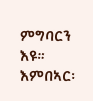ምግባርን እዩ። እምበኣር፡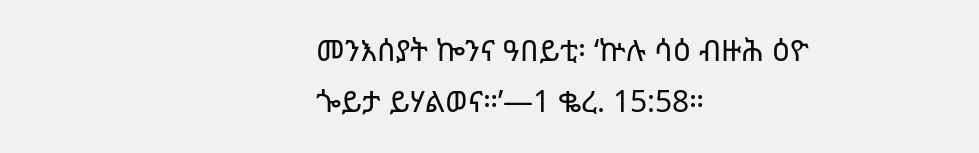መንእሰያት ኰንና ዓበይቲ፡ ‘ኵሉ ሳዕ ብዙሕ ዕዮ ጐይታ ይሃልወና።’—1 ቈረ. 15:58።